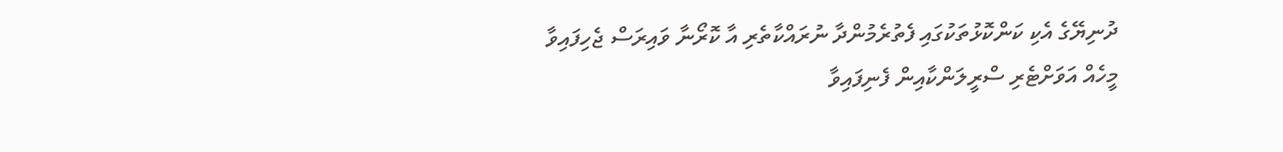ދުނިޔޭގެ އެކި ކަންކޮޅުތަކުގައި ފެތުރެމުންދާ ނުރައްކާތެރި އާ ކޮރޯނާ ވައިރަސް ޖެހިފައިވާ މީހެއް އަވަށްޓެރި ސްރީލަންކާއިން ފެނިފައިވާ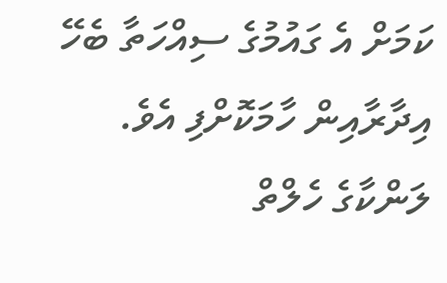ކަމަށް އެ ގައުމުގެ ސިއްހަތާ ބެހޭ އިދާރާއިން ހާމަކޮށްފި އެވެ.
ލަންކާގެ ހެލްތް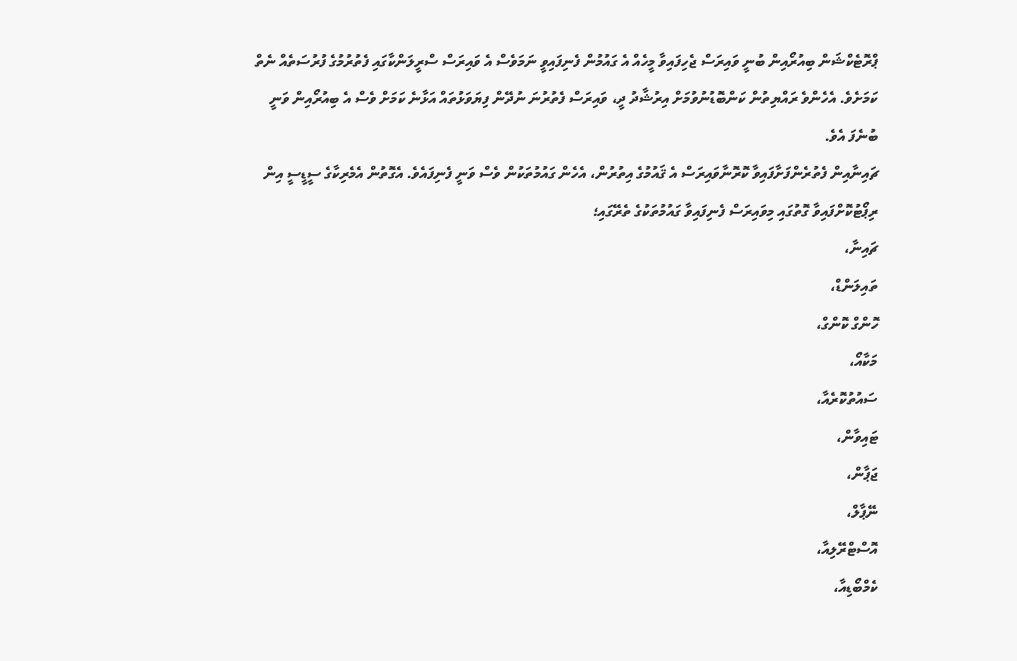ޕްރޮޓެކްޝަން ބިއުރޯއިން ބުނީ ވައިރަސް ޖެހިފައިވާ މީހެއް އެ ގައުމުން ފެނިފައިވީ ނަމަވެސް އެ ވައިރަސް ސްރީލަންކާގައި ފެތުރުމުގެ ފުރުސަތެއް ނެތް ކަމަށެވެ. އެހެންވެ ރައްޔިތުން ކަންބޮޑުނުވުމަށް އިރުޝާދު ދީ، ވައިރަސް ފެތުރުނަ ނުދޭން ފިޔަވަޅުތައް އަޅާނެ ކަމަށް ވެސް އެ ބިއުރޯއިން ވަނީ ބުނެފަ އެވެ.
ޗައިނާއިން ފެތުރެންފަށާފައިވާ ކޮރޮނާވައިރަސް އެ ޤައުމުގެ އިތުރުން، އެހެން ގައުމުތަކުން ވެސް ވަނީ ފެނިފައެވެ. އެގޮތުން އެމެރިކާގެ ސީޑީސީ އިން ރިޕޯޓުކޮށްފައިވާ ގޮތުގައި މިވައިރަސް ފެނިފައިވާ ގައުމުތަކުގެ ތެރޭގައި؛
ޗައިނާ،
ތައިލަންޑް،
ހޮންގް ކޮންގް،
މަކާއޯ،
ސައުތުކޮރެއާ،
ޓައިވާން،
ޖަޕާން،
ނޭޕާލް،
އޮސްޓްރޭލިއާ،
ކެމްބޯޑިއާ،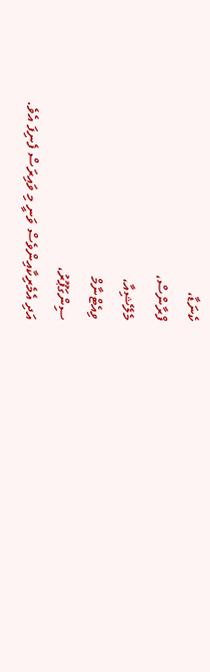ކެނަޑާ،
ފްރާންސް،
މެލޭޝިއާ،
ވިއެޓްނާމް
ސިންގަޕޫރު،
އަދި އެމެރިކާއިންވެސް ވަނީ މި ވައިރަސް ފެނިފަ އެވެ.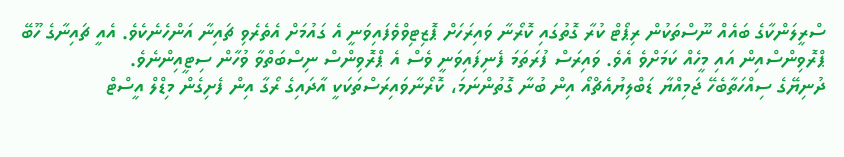ސްރީލަންކާގެ ބައެއް ނޫސްތަކުން ރިޕޯޓް ކުރާ ގޮތުގައި ކޮރޯނާ ވައިރަހަށް ޕޮޒިޓިވްވެފައިވަނީ އެ ގައުމަށް އެތެރެވި ޗައިނާ އަންހެނެކެވެ. އެއީ ޗައިނާގެ ހޫބޭ ޕްރޮވިންސްއިން އައި މީހެއް ކަމަށްވެ އެވެ. ވައިރަސް ފުރަތަމަ ފެނިފައިވަނީ ވެސް އެ ޕްރޮވިންސް ނިސްބަތްވާ ވުހާން ސިޓީއިންނެވެ.
ދުނިޔޭގެ ސިއްހަތާބެހޭ ޖަމިއްޔާ ޑަބްލިޔުއެޗްއޯ އިން ބުނާ ގޮތުންނަމަ، ކޮރޯނާވައިރަސްތަކަކީ އާދައިގެ ރޯގާ އިން ފެށިގެން މިޑްލް އީސްޓް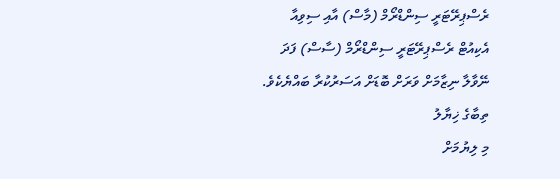ރެސްޕިރޭޓަރީ ސިންޑްރޯމް (މާސް) އާއި ސިވިއާ އެކިއުޓް ރެސްޕިރޭޓަރީ ސިންޑްރޯމް (ސާސް) ފަދަ ނޭވާލާ ނިޒާމަށް ވަރަށް ބޮޑަށް އަސަރުކުރާ ބައްޔެކެވެ.
ތިބާގެ ޚިޔާލު
މި ލިޔުމަށް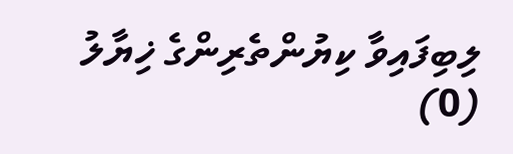ލިބިފައިވާ ކިޔުންތެރިންގެ ޚިޔާލު (0)